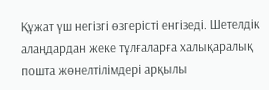Құжат үш негізгі өзгерісті енгізеді. Шетелдік алаңдардан жеке тұлғаларға халықаралық пошта жөнелтілімдері арқылы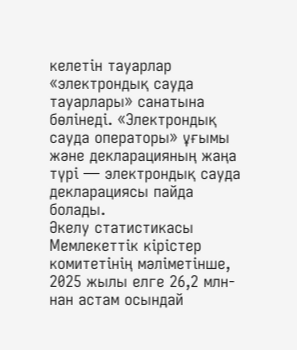келетін тауарлар «электрондық сауда тауарлары» санатына бөлінеді. «Электрондық сауда операторы» ұғымы және декларацияның жаңа түрі — электрондық сауда декларациясы пайда болады.
Әкелу статистикасы
Мемлекеттік кірістер комитетінің мәліметінше, 2025 жылы елге 26,2 млн-нан астам осындай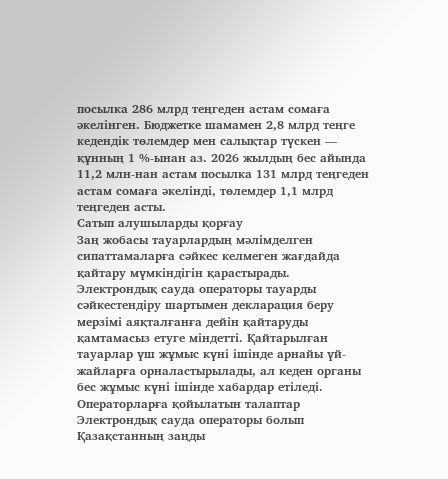посылка 286 млрд теңгеден астам сомаға әкелінген. Бюджетке шамамен 2,8 млрд теңге кедендік төлемдер мен салықтар түскен — құнның 1 %-ынан аз. 2026 жылдың бес айында 11,2 млн-нан астам посылка 131 млрд теңгеден астам сомаға әкелінді, төлемдер 1,1 млрд теңгеден асты.
Сатып алушыларды қорғау
Заң жобасы тауарлардың мәлімделген сипаттамаларға сәйкес келмеген жағдайда қайтару мүмкіндігін қарастырады. Электрондық сауда операторы тауарды сәйкестендіру шартымен декларация беру мерзімі аяқталғанға дейін қайтаруды қамтамасыз етуге міндетті. Қайтарылған тауарлар үш жұмыс күні ішінде арнайы үй-жайларға орналастырылады, ал кеден органы бес жұмыс күні ішінде хабардар етіледі.
Операторларға қойылатын талаптар
Электрондық сауда операторы болып Қазақстанның заңды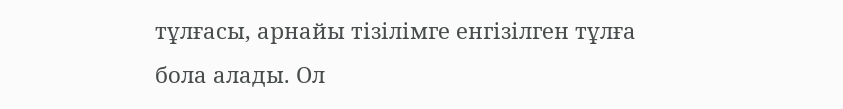тұлғасы, арнайы тізілімге енгізілген тұлға бола алады. Ол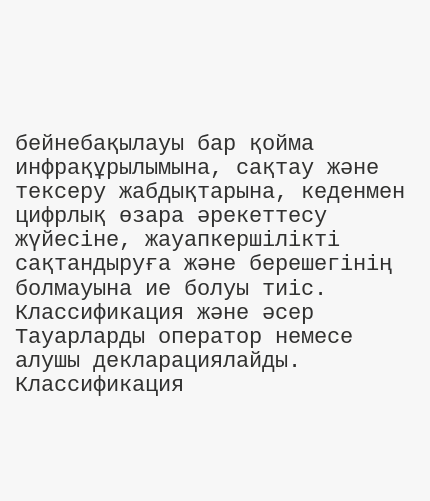бейнебақылауы бар қойма инфрақұрылымына, сақтау және тексеру жабдықтарына, кеденмен цифрлық өзара әрекеттесу жүйесіне, жауапкершілікті сақтандыруға және берешегінің болмауына ие болуы тиіс.
Классификация және әсер
Тауарларды оператор немесе алушы декларациялайды. Классификация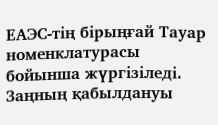ЕАЭС-тің бірыңғай Тауар номенклатурасы бойынша жүргізіледі. Заңның қабылдануы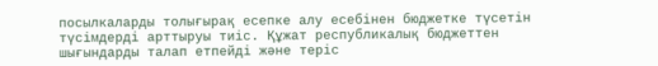посылкаларды толығырақ есепке алу есебінен бюджетке түсетін түсімдерді арттыруы тиіс. Құжат республикалық бюджеттен шығындарды талап етпейді және теріс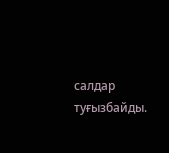салдар туғызбайды.